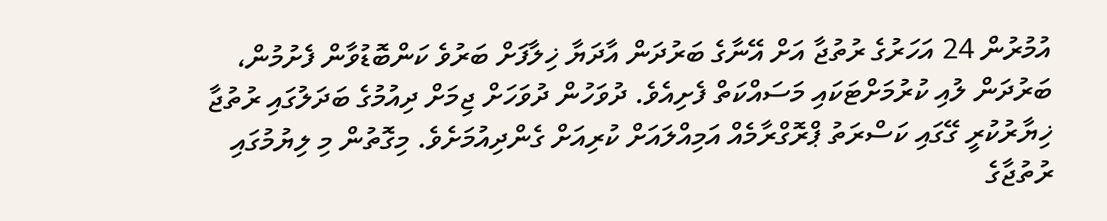އުމުރުން 24 އަހަރުގެ ރުތުޖާ އަށް އޭނާގެ ބަރުދަން އާދަޔާ ޚިލާފަށް ބަރުވެ ކަންބޮޑުވާން ފެށުމުން، ބަރުދަން ލުއި ކުރުމަށްޓަކައި މަސައްކަތް ފެށިއެވެ. ދުވަހުން ދުވަހަށް ޖިމަށް ދިއުމުގެ ބަދަލުގައި ރުތުޖާ ޚިޔާރުކުރީ ގޭގައި ކަސްރަތު ޕްރޮގްރާމެއް އަމިއްލައަށް ކުރިއަށް ގެންދިއުމަށެވެ. މިގޮތުން މި ލިޔުމުގައި ރުތުޖާގެ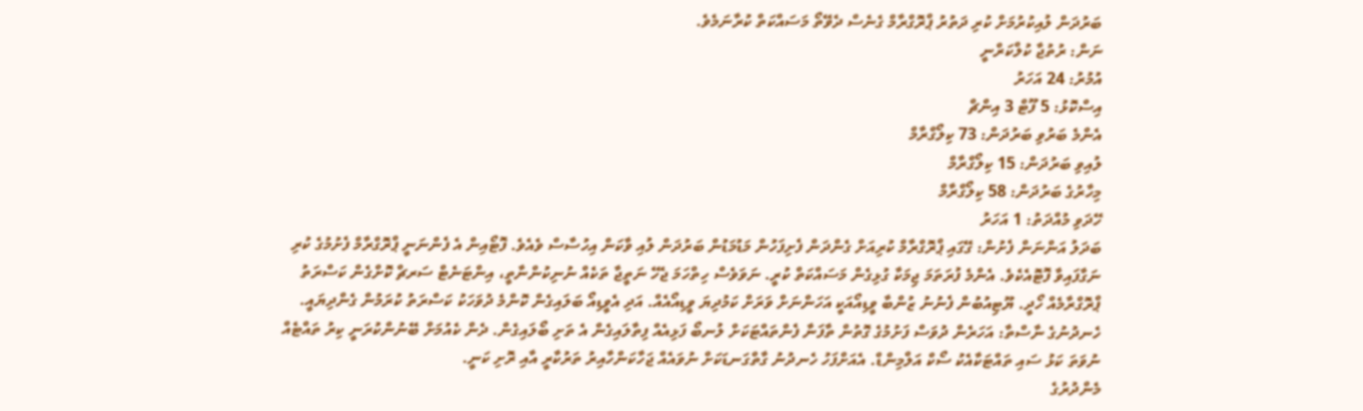ބަރުދަން ލުއިކުރުމަށް ކުރި ދަތުރު ޕްރޮގްރާމް ގެނެސް ދެވޭތޯ މަސައްކަތް ކުރާނަމެވެ.
ނަން: ރުތުޖާ ކުލްކަރްނީ
އުމުރު: 24 އަހަރު
އިސްކޮޅު: 5 ފޫޓް 3 އިންޗް
އެންމެ ބަރުވި ބަރުދަން: 73 ކިލޯގްރާމް
ލުއިވި ބަރުދަން: 15 ކިލޯގްރާމް
މިހާރުގެ ބަރުދަން: 58 ކިލޯގްރާމް
ހޭދަވި މުއްދަތު: 1 އަހަރު
ބަދަލު އަންނަން ފެށުން: ގޭގައި ޕްރޮގްރާމް ކުރިއަށް ގެންދަން ފެށިފަހުން މަޑުމަޑުން ބަރުދަން ލުއި ވާކަން އިހުސާސް ވެއެވެ. ފޮޓޯއިން އެ ފެންނަނީ ޕްރޮގްރާމް ފެށުމުގެ ކުރި ނަގާފައިވާ ފޮޓޮއެކެވެ. އެންމެ ފުރަތަމަ ޖިމަކާ ގުޅިގެން މަސައްކަތް ކުރީ. ނަވަވެސް ހިތްހަމަ ޖެހޭ ނަތީޖާ ތަކެއް ނުނިކުންނާތީ، އިންޓަނެޓް ސަރޗް ކޮށްގެން ކަސްރަތު ޕްރޮގްރާމެއް ހޯދީ. ޔޫޓިއުބުން ފެނުނު ޒުންބާ ވީޑިއޯއަކީ އަހަންނަށް ވަރަށް ކަމުދިޔަ ވީޑިއޯއެއް. އަދި އެވީޑިއޯ ބަލައިގެން ކޮންމެ ދުވަހަކު ކަސްރަތު ކުރަމުން ގެންދިޔައީ.
ހެނދުނުގެ ނާސްތާ: އަހަރެން ދުވަސް ފަށުމުގެ ގޮތުން ތާފަނާ ފެންތައްޓަކަށް ލުނބޯ ފަޅިއެއް ފިތާލައިގެން އެ ތަށި ބޯލައިގެން. ދެން ކެއުމަށް ބޭނުންކުރަނީ ކިރު ތައްޓެއް ނުވަތަ ކަޅު ސައި ތައްޓަކާއެކު ސޯކް އަލްމިންޑް. އެއަށްފަހު ހެނދުނު ގާތްގަނޑަކަށް ނުވައެއް ޖަހާކަންހާއިރު ތަރުކާރީ އާއި ރޮށި ކަނީ.
މެންދުރުގެ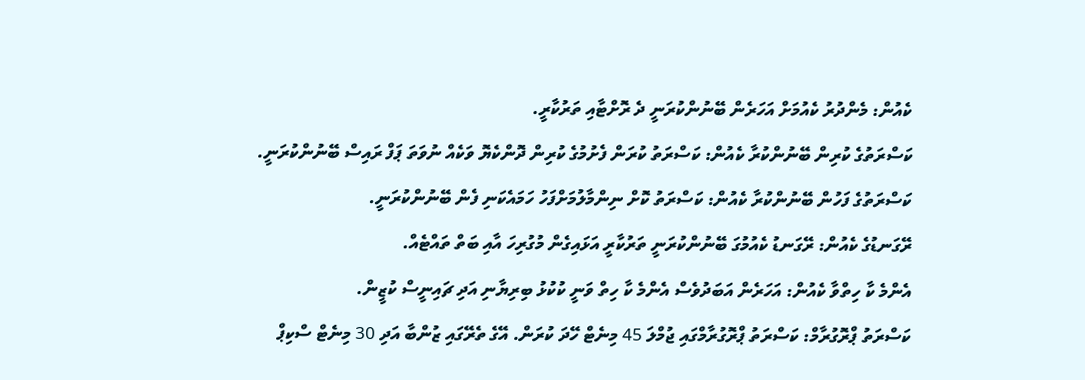ކެއުން: މެންދުރު ކެއުމަށް އަހަރެން ބޭނުންކުރަނީ ދެ ރޮށްޓާއި ތަރުކާރީ.
ކަސްރަތުގެ ކުރިން ބޭނުންކުރާ ކެއުން: ކަސްރަތު ކުރަން ފެށުމުގެ ކުރިން ދޮންކެޔޮ ވަކެއް ނުވަތަ ޕަފް ރައިސް ބޭނުންކުރަނީ.
ކަސްރަތުގެ ފަހުން ބޭނުންކުރާ ކެއުން: ކަސްރަތު ކޮށް ނިންމާލުމަށްފަހު ހަމައެކަނި ފެން ބޭނުންކުރަނީ.
ރޭގަނޑުގެ ކެއުން: ރޭގަނޑު ކެއުމުގަ ބޭނުންކުރަނީ ތަރުކާރީ އަޅައިގެން މުގުރިހަ އާއި ބަތް ތައްޓެއް.
އެންމެ ކާ ހިތްވާ ކެއުން: އަހަރެން އަބަދުވެސް އެންމެ ކާ ހިތް ވަނީ ކުކުޅު ބިރިޔާނި އަދި ޗައިނީސް ކުޒީން.
ކަސްރަތު ޕްރޮގުރާމް: ކަސްރަތު ޕްރޮގުރާމްގައި ޖުމްލަ 45 މިނެޓް ހޭދަ ކުރަން. އޭގެ ތެރޭގައި ޒުންބާ އަދި 30 މިނެޓް ސްކިޕް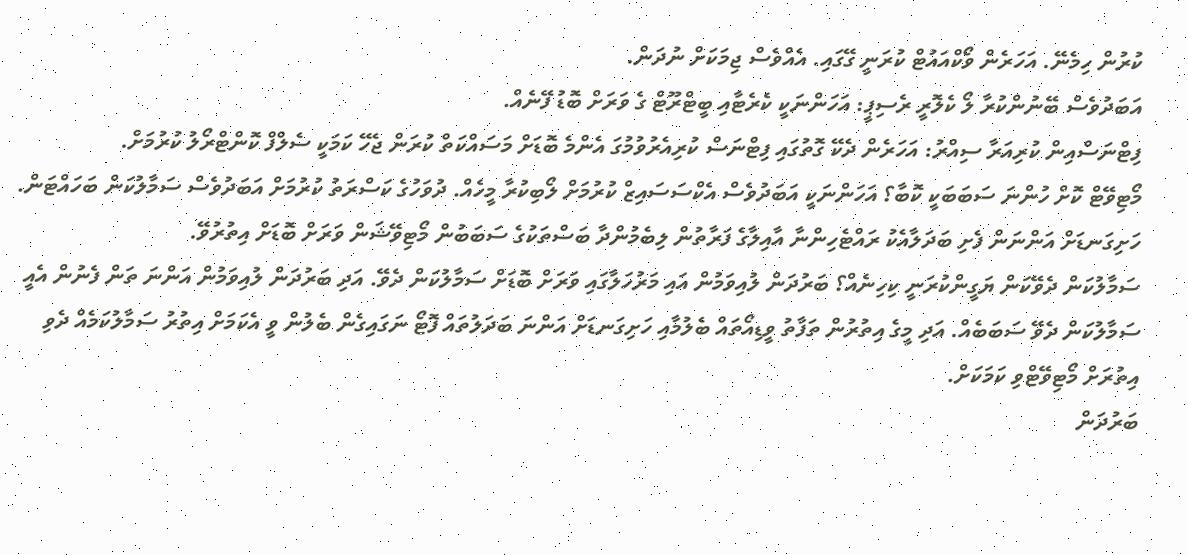ކުރުން ހިމެނޭ. އަހަރެން ވޯކްއައުޓް ކުރަނީ ގޭގައި. އެއްވެސް ޖިމަކަށް ނުދަން.
އަބަދުވެސް ބޭނުންކުރާ ލޯ ކެލޮރީ ރެސިޕީ: އަހަންނަކީ ކެރެޓާއި ބީޓްރޫޓް ގެ ވަރަށް ބޮޑު ފޭނެއް.
ފިޓްނަސްއިން ކުރިއަރާ ސިއްރު: އަހަރެން ދެކޭ ގޮތުގައި ފިޓްނަސް ކުރިއެރުވުމުގަ އެންމެ ބޮޑަށް މަސައްކަތް ކުރަން ޖެހޭ ކަމަކީ ސެލްފް ކޮންޓްރޯލު ކުރުމަށް.
މޯޓިވޭޓް ކޮށް ހުންނަ ސަބަބަކީ ކޮބާ؟ އަހަންނަކީ އަބަދުވެސް އެކްސަސައިޒް ކުރުމަށް ލޯބިކުރާ މީހެއް. ދުވަހުގެ ކަސްރަތު ކުރުމަށް އަބަދުވެސް ސަމާލުކަން ބަހައްޓަން. ހަށިގަނޑަށް އަންނަން ފެށި ބަދަލާއެކު ރައްޓެހިންނާ އާއިލާގެ ފަރާތުން ލިބެމުންދާ ބަސްތަކުގެ ސަބަބުން މޯޓިވޭޝަން ވަރަށް ބޮޑަށް އިތުރުވޭ.
ސަމާލުކަން ދެވޭކަން ޔަގީންކުރަނީ ކިހިނެއް؟ ބަރުދަން ލުއިވަމުން އައި މަރުހަލާގައި ވަރަށް ބޮޑަށް ސަމާލުކަން ދެވޭ. އަދި ބަރުދަން ލުއިވަމުން އަންނަ ތަން ފެނުން އެއީ ސަމާލުކަން ދެވޭ ސަބަބެއް. އަދި މީގެ އިތުރުން ތަފާތު ވީޑިއޯތައް ބެލުމާއި ހަށިގަނޑަށް އަންނަ ބަދަލުތައް ފޮޓޯ ނަގައިގެން ބެލުން ވީ އެކަމަށް އިތުރު ސަމާލުކަމެއް ދެވި އިތުރަށް މޯޓިވޭޓްވި ކަމަކަށް.
ބަރުދަން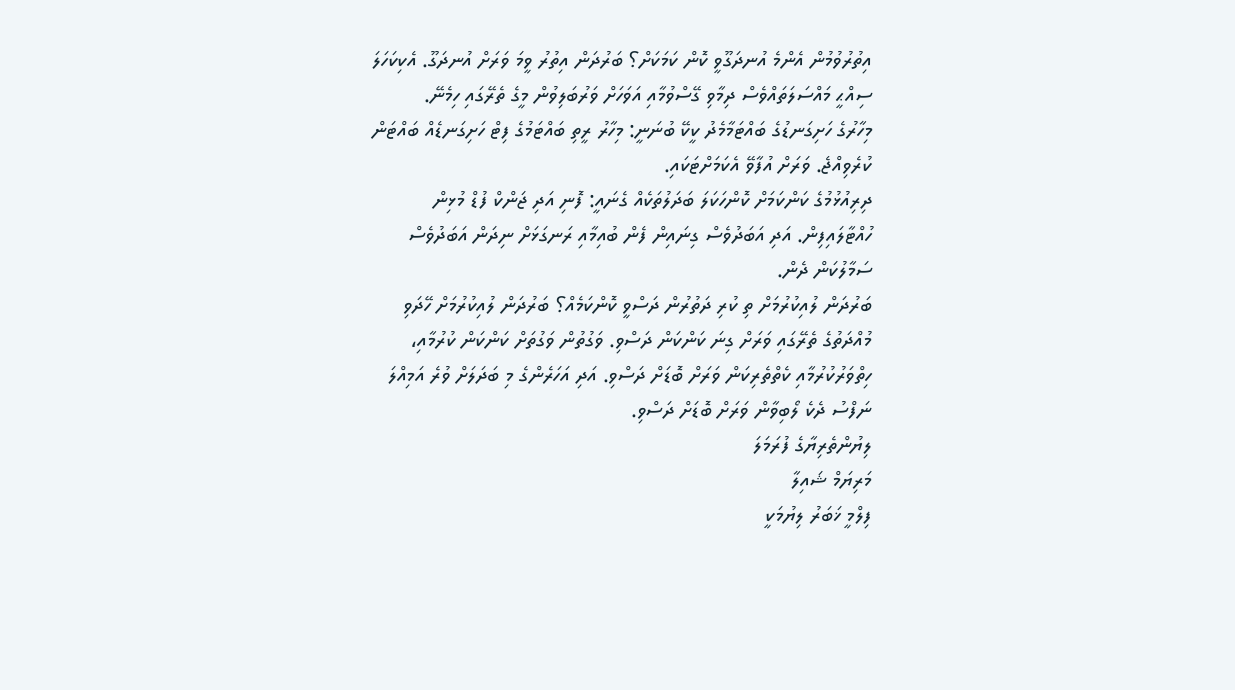އިތުރުވުމުން އެންމެ އުނދަގޫވީ ކޮން ކަމަކަށް؟ ބަރުދަން އިތުރު ވީމަ ވަރަށް އުނދަގޫ. އެކިކަހަލަ ސިއްޙީ މައްސަލަތައްވެސް ދިމާވި ގޭސްވުމާއި އަވަހަށް ވަރުބަލިވުން މީގެ ތެރޭގައި ހިމެނޭ.
މިހާރުގެ ހަށިގަނޑުގެ ބައްޓަމާމެދު ކީކޭ ބުނަނީ: މިހާރު ރީތި ބައްޓަމުގެ ފިޓް ހަށިގަނޑެއް ބައްޓަން ކުރެވިއްޖެ. ވަރަށް އުފާވޭ އެކަމަށްޓަކައި.
ދިރިއުޅުމުގެ ކަންކަމަށް ކޮންހަކަލަ ބަދަލުތަކެއް ގެނައީ: ފޮނި އަދި ޖަންކް ފުޑް މުޅިން ހުއްޓާލައިފިން. އަދި އަބަދުވެސް ގިނައިން ފެން ބުއިމާއި ރަނގަޅަށް ނިދަން އަބަދުވެސް ސަމާލުކަން ދެން.
ބަރުދަން ލުއިކުރުމަށް ތި ކުރި ދަތުރުން ދަސްވީ ކޮންކަމެއް؟ ބަރުދަން ލުއިކުރުމަށް ހޭދަވި މުއްދަތުގެ ތެރޭގައި ވަރަށް ގިނަ ކަންކަން ދަސްވި. ވަގުތުން ވަގުތަށް ކަންކަން ކުރުމާއި، ހިތްވަރުކުރުމާއި ކެތްތެރިކަން ވަރަށް ބޮޑަށް ދަސްވި. އަދި އަހަރެންގެ މި ބަދަލަށް ވުރެ އަމިއްލަ ނަފްސު ދެކެ ލޯބިވާން ވަރަށް ބޮޑަށް ދަސްވި.
ލިޔުންތެރިޔާގެ ފުރަމަލަ
މަރިޔަމް ޝައިލާ
ފިލްމީ ޚަބަރު ލިޔުމަކީ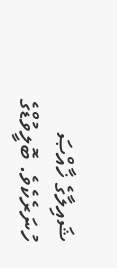ޝައިލާގެ ޚާއްޞަ ހުނަރެކެވެ. ބޮލީވުޑްގެ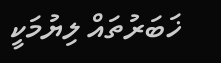ޚަބަރުތައް ލިޔުމަކީ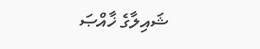ޝައިލާގެ ޚާއްޞަ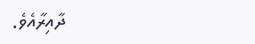ދާއިރާއެވެ.